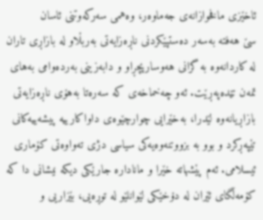ئاخێزی مافخوازانەی جەماوەر، وەهمی سەرکەوتنی ئاسان
سێ هەفتە بەسەر دەستپێکردنی ناڕەزایەتی بەربڵاو لە بازاڕی تاران لە کاردانەوە بە گرانی هەوسارپچڕاو و دابەزینی بەردەوامی بەهای تمەن تێدەپەڕێت. ئەو چەخماخەی کە سەرەتا بەهۆی ناڕەزایەتی بازاڕیانەوە لێدرا، بەخێرایی چوارچێوەی داواکارییە پیشەییەکانی تێپەڕکرد و بوو بە بزووتنەوەیەکی سیاسی دژی تەواوەتی کۆماری ئیسلامی. ئەم پێشهاتە خێرا و مانادارە جارێکی دیکە نیشانی دا کە کۆمەڵگای ئێران لە دۆخێکی لێوانلێو لە توڕەیی، بێزاریی و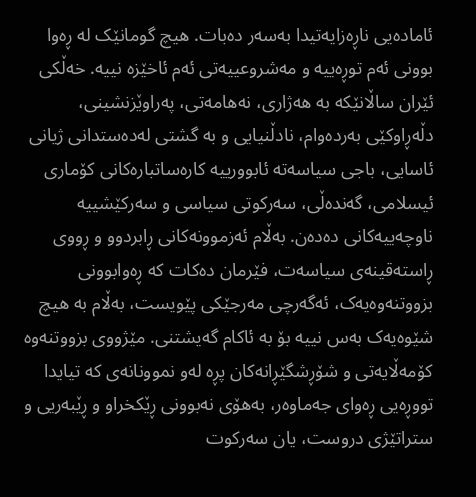ئامادەیی ناڕەزایەتیدا بەسەر دەبات. هیچ گومانێک لە ڕەوا بوونی ئەم توڕەییە و مەشروعییەتی ئەم ئاخێزە نییە. خەڵکی ئێران ساڵانێکە بە هەژاری، نەهامەتی، پەراوێزنشینی، دڵەڕاوکێی بەردەوام، نادڵنیایی و بە گشتی لەدەستدانی ژیانی ئاسایی، باجی سیاسەتە ئابوورییە کارەساتبارەکانی کۆماری ئیسلامی، گەندەڵی، سەرکوتی سیاسی و سەرکێشییە ناوچەییەکانی دەدەن. بەڵام ئەزموونەکانی ڕابردوو و ڕووی ڕاستەقینەی سیاسەت، فێرمان دەکات کە ڕەوابوونی بزووتنەوەیەک، ئەگەرچی مەرجێکی پێویست، بەڵام بە هیچ شێوەیەک بەس نییە بۆ بە ئاکام گەیشتنی. مێژووی بزووتنەوە کۆمەڵایەتی و شۆڕشگێڕانەکان پڕە لەو نموونانەی کە تیایدا تووڕەیی ڕەوای جەماوەر، بەهۆی نەبوونی ڕێکخراو و ڕێبەریی و ستراتێژی دروست، یان سەرکوت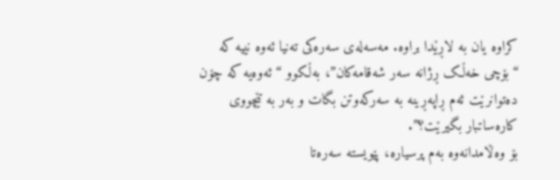کراوە یان بە لاڕێدا براوە. مەسەلەی سەرەکی تەنیا ئەوە نییە کە “بۆچی خەڵک ڕژانە سەر شەقامەکان”، بەڵکوو “ئەوەیە کە چۆن دەتوانرێت ئەم ڕاپەڕینە بە سەرکەوتن بگات و بەر بە تێچووی کارەساتبار بگیرێت؟”.
بۆ وەڵامدانەوە بەم پرسیارە، پێویستە سەرەتا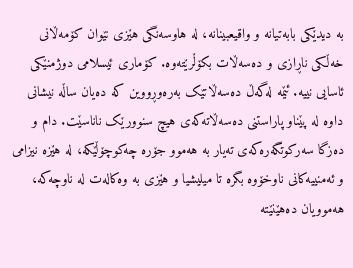بە دیدێکی بابەتیانە و واقیعبینانە، لە هاوسەنگی هێزی نێوان کۆمەڵانی خەڵکی ناڕازی و دەسەڵات بکۆڵرێتەوە. کۆماری ئیسلامی دوژمنێکی ئاسایی نییە. ئێمە لەگەڵ دەسەڵاتێک بەرەوڕووین کە دەیان ساڵە نیشانی داوە لە پێناو پاراستنی دەسەڵاتەکەی هیچ سنوورێک ناناسێت. دام و دەزگا سەرکوتگەرەکەی تەیار بە هەموو جۆرە چەکوچۆڵێکە، لە هێزە نیزامی و ئەمنییەکانی ناوخۆوە بگرە تا میلیشیا و هێزی بە وەکالەت لە ناوچەکە، هەموویان دەهێنێتە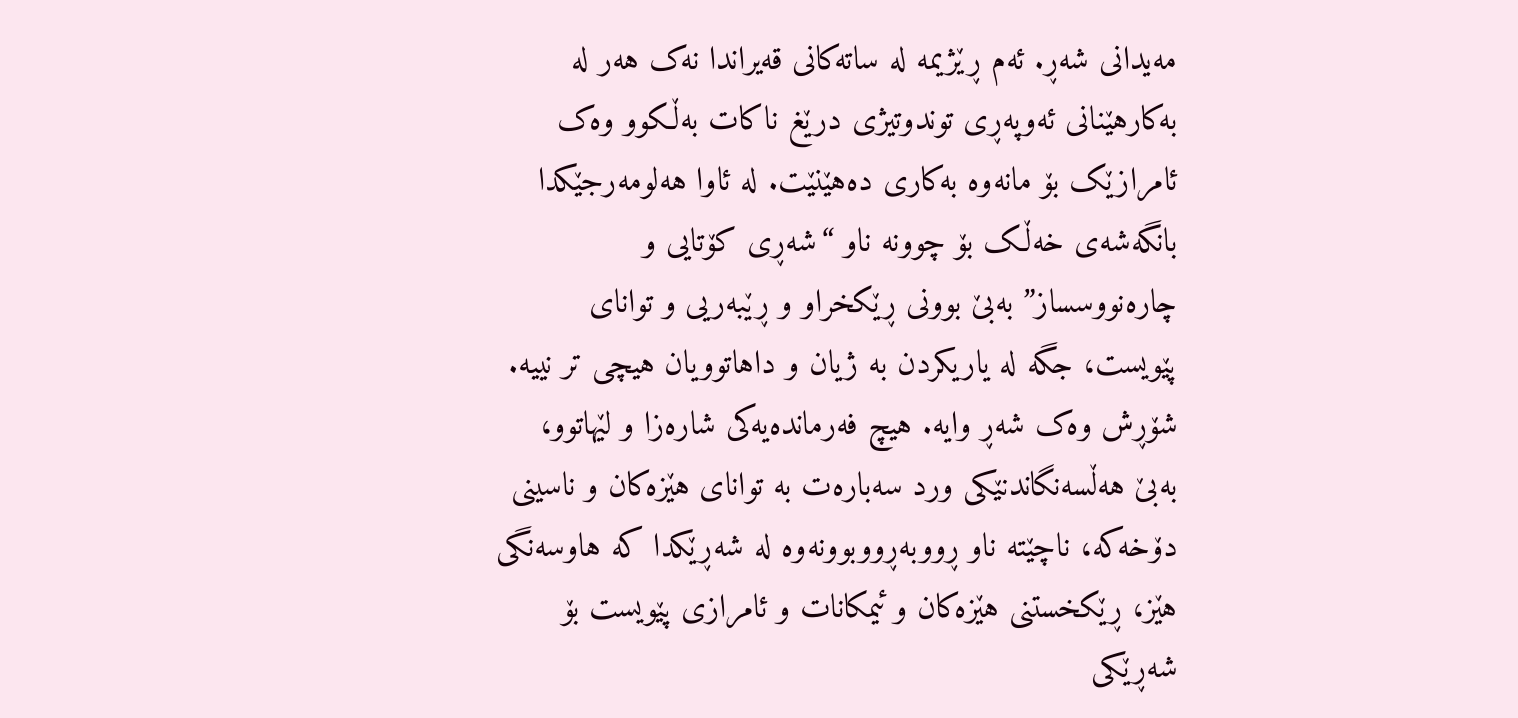مەیدانی شەڕ. ئەم ڕێژیمە لە ساتەکانی قەیراندا نەک هەر لە بەکارهێنانی ئەوپەڕی توندوتیژی درێغ ناکات بەڵکوو وەک ئامرازێک بۆ مانەوە بەکاری دەهێنێت. لە ئاوا هەلومەرجێکدا بانگەشەی خەڵک بۆ چوونە ناو “شەڕی کۆتایی و چارەنووسساز” بەبێ بوونی ڕێکخراو و ڕێبەریی و توانای پێویست، جگە لە یاریکردن بە ژیان و داهاتوویان هیچی تر نییە. شۆڕش وەک شەڕ وایە. هیچ فەرماندەیەکی شارەزا و لێهاتوو، بەبێ هەڵسەنگاندنێکی ورد سەبارەت بە توانای هێزەکان و ناسینی دۆخەکە، ناچێتە ناو ڕووبەڕووبوونەوە لە شەڕێکدا کە هاوسەنگی هێز، ڕێکخستنی هێزەکان و ئیمکانات و ئامرازی پێویست بۆ شەڕێکی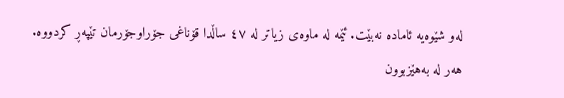لەو شێوەیە ئامادە نەبێت. ئێمە لە ماوەی زیاتر لە ٤٧ ساڵدا قۆناغی جۆراوجۆرمان تێپەڕ کردووە. هەر لە بەهێزبوون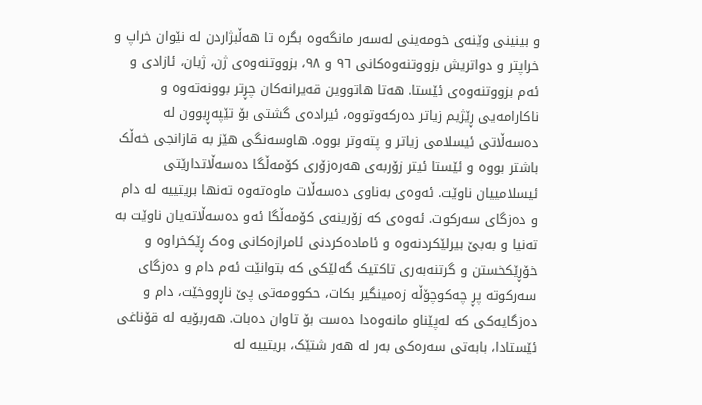و بینینی وێنەی خومەینی لەسەر مانگەوە بگرە تا هەڵبژاردن لە نێوان خراپ و خراپتر و دواتریش بزووتنەوەکانی ٩٦ و ٩٨، بزووتنەوەی ژن، ژیان، ئازادی و ئەم بزووتنەوەی ئێستا. هەتا هاتووین قەیرانەکان چڕتر بوونەتەوە و ناکارامەیی ڕێژیم زیاتر دەرکەوتووە، ئیرادەی گشتی بۆ تێپەڕبوون لە دەسەڵاتی ئیسلامی زیاتر و پتەوتر بووە. هاوسەنگی هێز بە قازانجی خەڵک باشتر بووە و ئێستا ئیتر زۆربەی هەرەزۆری کۆمەڵگا دەسەڵاتدارێتی ئیسلامییان ناوێت. ئەوەی بەناوی دەسەڵات ماوەتەوە تەنها بریتییە لە دام و دەزگای سەرکوت. ئەوەی کە زۆرینەی کۆمەڵگا ئەو دەسەڵاتەیان ناوێت بە تەنیا و بەبێ بیرلێکردنەوە و ئامادەکردنی ئامرازەکانی وەک ڕێکخراوە و خۆڕێکخستن و گرتنەبەری تاکتیک گەلێکی کە بتوانێت ئەم دام و دەزگای سەرکوتە پڕ چەکوچۆڵە زەمینگیر بکات، حکوومەتی پێ ناڕووخێت، دام و دەزگایەکی کە لەپێناو مانەوەدا دەست بۆ تاوان دەبات. هەربۆیە لە قۆناغی ئێستادا، بابەتی سەرەکی بەر لە هەر شتێک، بریتییە لە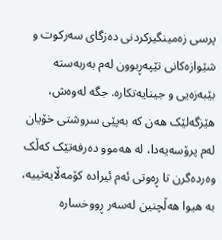پرسی زەمینگیرکردنی دەزگای سەرکوت و شێوازەکانی تێپەڕبوون لەم بەربەستە بێبەزەیی و جینایەتکارە. جگە لەوەش، هێزگەلێک هەن کە بەپێی سروشتی خۆیان لەم پرۆسەیەدا، لە هەموو دەرفەتێک کەڵک وەردەگرن تا ڕەوتی ئەم ئیرادە کۆمەڵایەتییە، بە هیوا هەڵچنین لەسەر ڕووخسارە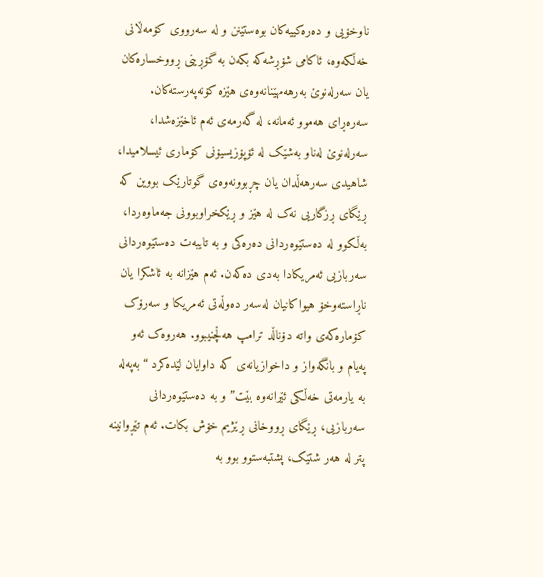ناوخۆیی و دەرەکییەکان بوەستێنن و لە سەرووی کۆمەڵانی خەڵکەوە، ئاکامی شۆڕشەکە بکەن بە گۆڕینی ڕووخسارەکان یان سەرلەنوێ بەرهەمهێنانەوەی هێزە کۆنەپەرستەکان.
سەرەڕای هەموو ئەمانە، لە گەرمەی ئەم ئاخێزەشدا، سەرلەنوێ لەناو بەشێک لە ئۆپۆزیسیۆنی کۆماری ئیسلامیدا، شاهیدی سەرهەڵدان یان چڕبوونەوەی گوتارێک بووین کە ڕێگای ڕزگاریی نەک لە هێز و ڕێکخراوبوونی جەماوەردا، بەڵکوو لە دەستێوەردانی دەرەکی و بە تایبەت دەستێوەردانی سەربازیی ئەمریکادا بەدی دەکەن. ئەم هێزانە بە ئاشکرا یان ناڕاستەوخۆ هیواکانیان لەسەر دەوڵەتی ئەمریکا و سەرۆک کۆمارەکەی واتە دۆناڵد ترامپ هەڵچنیبوو. هەروەک ئەو پەیام و بانگەواز و داخوازیانەی کە داوایان لێدەکرد “بەپەلە بە یارمەتی خەڵکی ئێرانەوە بێت” و بە دەستێوەردانی سەربازیی، ڕێگای ڕووخانی ڕێژیم خۆش بکات. ئەم تێڕوانینە پتر لە هەر شتێک، پشتبەستوو بوو بە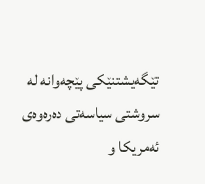تێگەیشتنێکی پێچەوانە لە سروشتی سیاسەتی دەرەوەی ئەمریکا و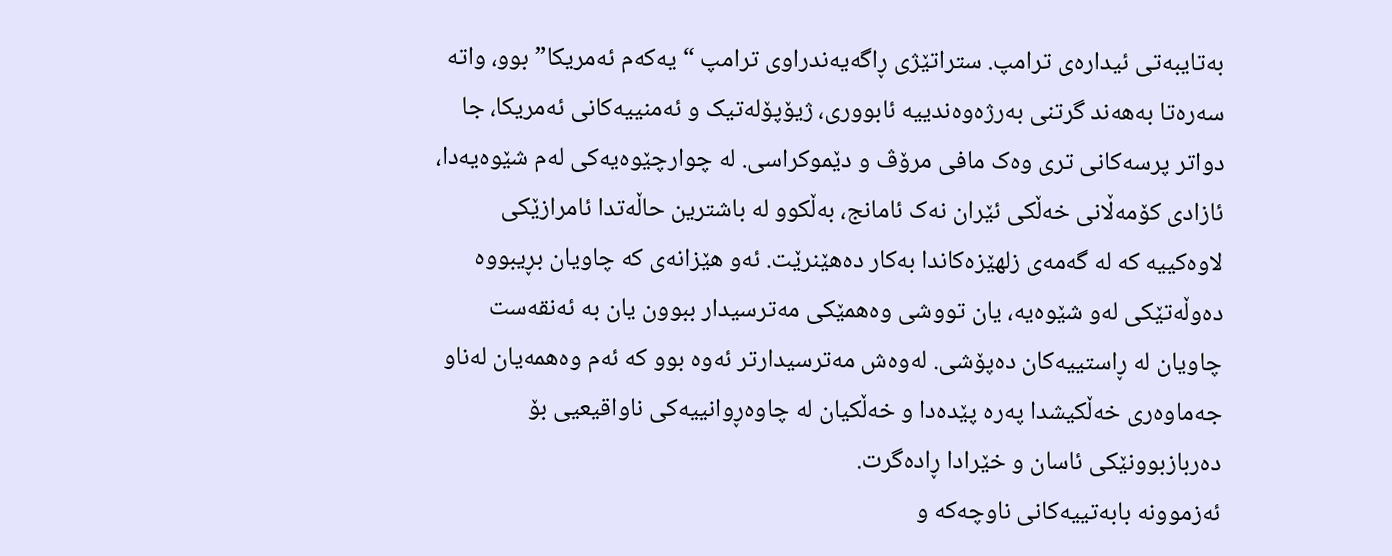بەتایبەتی ئیدارەی ترامپ. ستراتێژی ڕاگەیەندراوی ترامپ “ یەکەم ئەمریکا” بوو، واتە سەرەتا بەهەند گرتنی بەرژەوەندییە ئابووری، ژیۆپۆلەتیک و ئەمنییەکانی ئەمریکا، جا دواتر پرسەکانی تری وەک مافی مرۆڤ و دێموکراسی. لە چوارچێوەیەکی لەم شێوەیەدا، ئازادی کۆمەڵانی خەڵکی ئێران نەک ئامانج، بەڵکوو لە باشترین حاڵەتدا ئامرازێکی لاوەکییە کە لە گەمەی زلهێزەکاندا بەکار دەهێنرێت. ئەو هێزانەی کە چاویان بڕیبووە دەوڵەتێکی لەو شێوەیە، یان تووشی وەهمێکی مەترسیدار ببوون یان بە ئەنقەست چاویان لە ڕاستییەکان دەپۆشی. لەوەش مەترسیدارتر ئەوە بوو کە ئەم وەهمەیان لەناو جەماوەری خەڵکیشدا پەرە پێدەدا و خەڵکیان لە چاوەڕوانییەکی ناواقیعیی بۆ دەربازبوونێکی ئاسان و خێرادا ڕادەگرت.
ئەزموونە بابەتییەکانی ناوچەکە و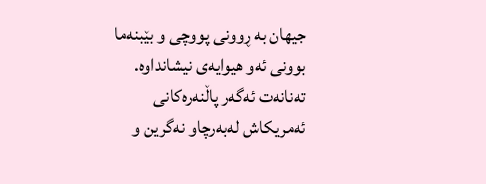جیهان بە ڕوونی پووچی و بێبنەما بوونی ئەو هیوایەی نیشانداوە. تەنانەت ئەگەر پاڵنەرەکانی ئەمریکاش لەبەرچاو نەگرین و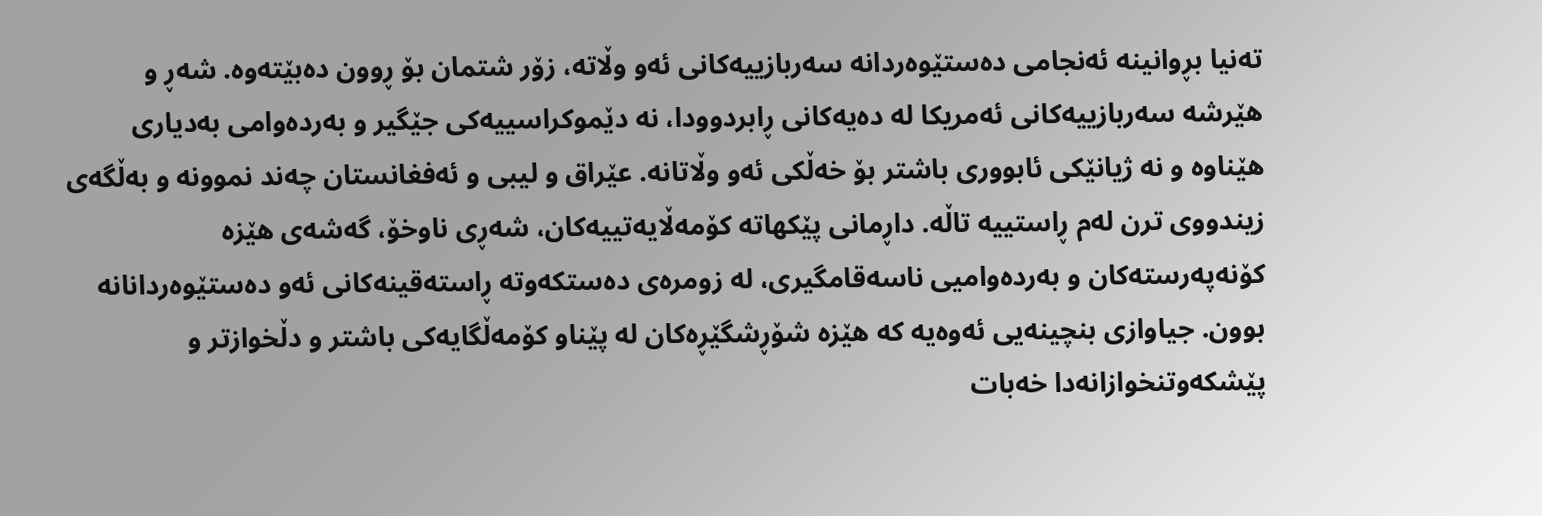تەنیا بڕوانینە ئەنجامی دەستێوەردانە سەربازییەکانی ئەو وڵاتە، زۆر شتمان بۆ ڕوون دەبێتەوە. شەڕ و هێرشە سەربازییەکانی ئەمریکا لە دەیەکانی ڕابردوودا، نە دێموکراسییەکی جێگیر و بەردەوامی بەدیاری هێناوە و نە ژیانێکی ئابووری باشتر بۆ خەڵکی ئەو وڵاتانە. عێراق و لیبی و ئەفغانستان چەند نموونە و بەڵگەی زیندووی ترن لەم ڕاستییە تاڵە. داڕمانی پێکهاتە کۆمەڵایەتییەکان، شەڕی ناوخۆ، گەشەی هێزە کۆنەپەرستەکان و بەردەوامیی ناسەقامگیری، لە زومرەی دەستکەوتە ڕاستەقینەکانی ئەو دەستێوەردانانە بوون. جیاوازی بنچینەیی ئەوەیە کە هێزە شۆڕشگێڕەکان لە پێناو کۆمەڵگایەکی باشتر و دڵخوازتر و پێشکەوتنخوازانەدا خەبات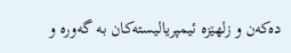دەکەن و زلهێزە ئیمپریالیستەکان بە گەورە و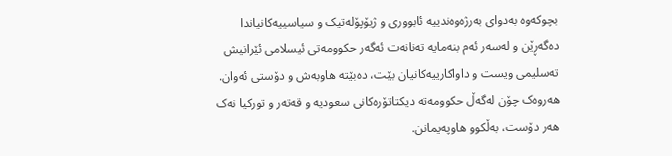بچوکەوە بەدوای بەرژەوەندییە ئابووری و ژیۆپۆلەتیک و سیاسییەکانیاندا دەگەڕێن و لەسەر ئەم بنەمایە تەنانەت ئەگەر حکوومەتی ئیسلامی ئێرانیش تەسلیمی ویست و داواکارییەکانیان بێت، دەبێتە هاوبەش و دۆستی ئەوان. هەروەک چۆن لەگەڵ حکوومەتە دیکتاتۆرەکانی سعودیە و قەتەر و تورکیا نەک هەر دۆست، بەڵکوو هاوپەیمانن.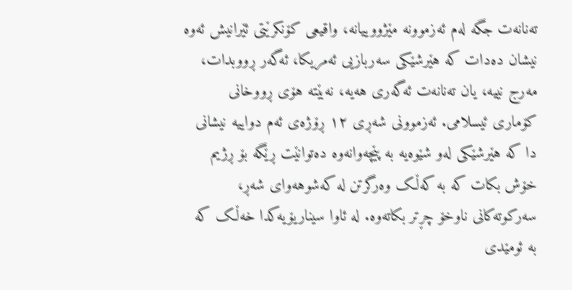تەنانەت جگە لەم ئەزموونە مێژووییانە، واقیعی کۆنکرێتی ئێرانیش ئەوە نیشان دەدات کە هێرشێکی سەربازیی ئەمریکا، ئەگەر ڕووبدات، مەرج نییە، یان تەنانەت ئەگەری هەیە، نەبێتە هۆی ڕووخانی کۆماری ئیسلامی. ئەزموونی شەڕی ١٢ ڕۆژەی ئەم دواییە نیشانی دا کە هێرشێکی لەو شێوەیە بە پێچەوانەوە دەتوانێت ڕێگە بۆ ڕژیم خۆش بکات کە بە کەڵک وەرگرتن لە کەشوهەوای شەڕ، سەرکوتەکانی ناوخۆ چڕتر بکاتەوە. لە ئاوا سیناریۆیەکدا خەڵک کە بە ئومێدی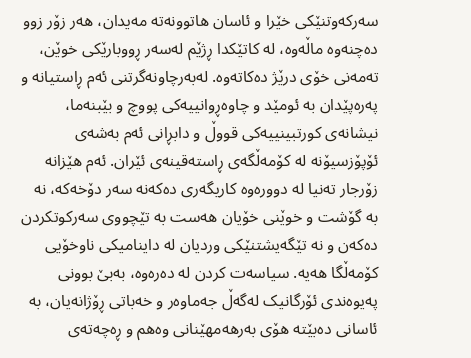سەرکەوتنێکی خێرا و ئاسان هاتوونەتە مەیدان، هەر زۆر زوو دەچنەوە ماڵەوە، لە کاتێکدا ڕژێم لەسەر ڕووبارێکی خوێن، تەمەنی خۆی درێژ دەکاتەوە. لەبەرچاونەگرتنی ئەم ڕاستیانە و پەرەپێدان بە ئومێد و چاوەڕوانییەکی پووچ و بێبنەما، نیشانەی کورتبینییەکی قووڵ و دابڕانی ئەم بەشەی ئۆپۆزسیۆنە لە کۆمەڵگەی ڕاستەقینەی ئێران. ئەم هێزانە زۆرجار تەنیا لە دوورەوە کاریگەری دەکەنە سەر دۆخەکە، نە بە گۆشت و خوێنی خۆیان هەست بە تێچووی سەرکوتکردن دەکەن و نە تێگەیشتنێکی وردیان لە داینامیکی ناوخۆیی کۆمەڵگا هەیە. سیاسەت کردن لە دەرەوە، بەبێ بوونی پەیوەندی ئۆرگانیک لەگەڵ جەماوەر و خەباتی ڕۆژانەیان، بە ئاسانی دەبێتە هۆی بەرهەمهێنانی وەهم و ڕەچەتەی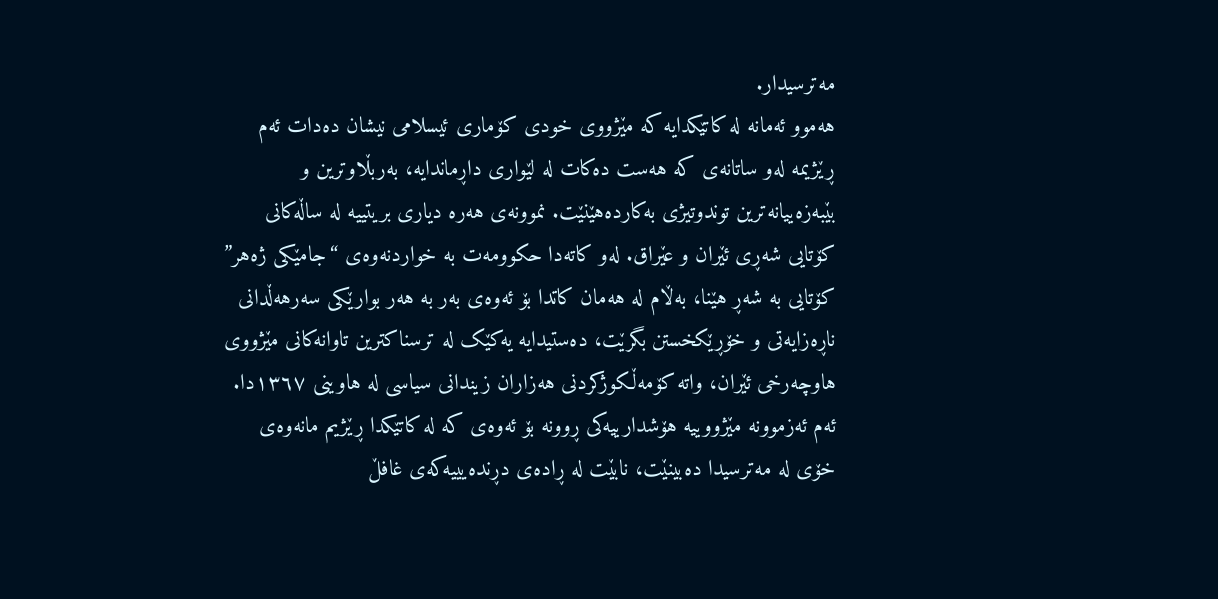مەترسیدار.
هەموو ئەمانە لە کاتێکدایە کە مێژووی خودی کۆماری ئیسلامی نیشان دەدات ئەم ڕێژیمە لەو ساتانەی کە هەست دەکات لە لێواری داڕماندایە، بەربڵاوترین و بێبەزەییانەترین توندوتیژی بەکاردەهێنێت. نموونەی هەرە دیاری بریتییە لە ساڵەکانی کۆتایی شەڕی ئێران و عێراق. لەو کاتەدا حکوومەت بە خواردنەوەی “جامێکی ژەهر” کۆتایی بە شەڕ هێنا، بەڵام لە هەمان کاتدا بۆ ئەوەی بەر بە هەر بوارێکی سەرهەڵدانی ناڕەزایەتی و خۆڕێکخستن بگرێت، دەستیدایە یەکێک لە ترسناکترین تاوانەکانی مێژووی هاوچەرخی ئێران، واتە کۆمەڵکوژکردنی هەزاران زیندانی سیاسی لە هاوینی ١٣٦٧دا. ئەم ئەزموونە مێژووییە هۆشدارییەکی ڕوونە بۆ ئەوەی کە لە کاتێکدا ڕێژیم مانەوەی خۆی لە مەترسیدا دەبینێت، نابێت لە ڕادەی دڕندەیییەکەی غافڵ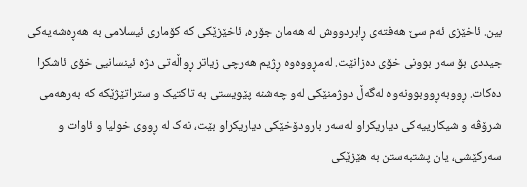بین. ئاخێزی ئەم سێ هەفتەی ڕابردووش لە هەمان جۆرە، ئاخێزێکی کە کۆماری ئیسلامی بە هەڕەشەیەکی جیددی بۆ سەر بوونی خۆی دەزانێت. لەمڕووەوە ڕژیم هەرچی زیاتر ڕواڵەتی دژە ئینسانیی خۆی ئاشکرا دەکات. ڕووبەڕووبوونەوە لەگەڵ دوژمنێکی لەو چەشنە پێویستی بە تاکتیک و ستراتێژێکە کە بەرهەمی شرۆڤە و شیکارییەکی دیاریکراو لەسەر بارودۆخێکی دیاریکراو بێت، نەک لە ڕووی خولیا و ئاوات و سەرکێشی، یان پشتبەستن بە هێزێکی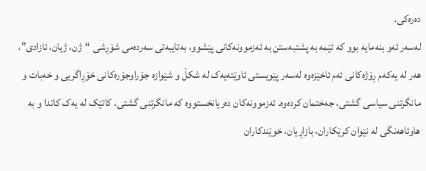دەرەکی.
لەسەر ئەو بنەمایە بوو کە ئێمە بە پشتبەستن بە ئەزموونەکانی پێشوو، بەتایبەتی سەردەمی شۆڕشی “ژن، ژیان، ئازادی”، هەر لە یەکەم ڕۆژەکانی ئەم ئاخێزەوە لەسەر پێویستی ئاوێتەیەک لە شکڵ و شێوازە جۆراوجۆرەکانی خۆڕاگریی و خەبات و مانگرتنی سیاسی گشتی، جەختمان کردەوە. ئەزموونەکان دەریانخستووە کە مانگرتنی گشتی، کاتێک لە یەک کاتدا و بە هاوئاهەنگی لە نێوان کرێکاران، بازاڕیان، خوێندکاران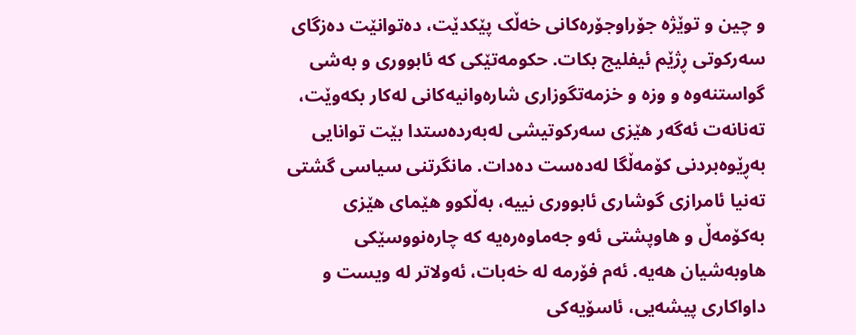و چین و توێژە جۆراوجۆرەکانی خەڵک پێکدێت، دەتوانێت دەزگای سەرکوتی ڕژێم ئیفلیج بکات. حکومەتێکی کە ئابووری و بەشی گواستنەوە و وزە و خزمەتگوزاری شارەوانیەکانی لەکار بکەوێت، تەنانەت ئەگەر هێزی سەرکوتیشی لەبەردەستدا بێت توانایی بەڕێوەبردنی کۆمەڵگا لەدەست دەدات. مانگرتنی سیاسی گشتی تەنیا ئامرازی گوشاری ئابووری نییە، بەڵکوو هێمای هێزی بەکۆمەڵ و هاوپشتی ئەو جەماوەرەیە کە چارەنووسێکی هاوبەشیان هەیە. ئەم فۆرمە لە خەبات، ئەولاتر لە ویست و داواکاری پیشەیی، ئاسۆیەکی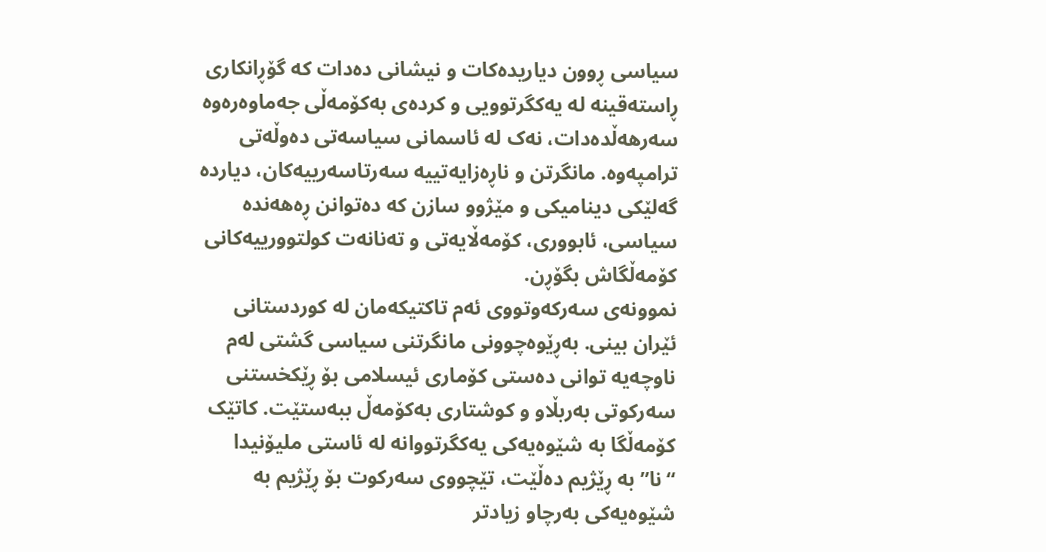سیاسی ڕوون دیاریدەکات و نیشانی دەدات کە گۆڕانکاری ڕاستەقینە لە یەکگرتوویی و کردەی بەکۆمەڵی جەماوەرەوە سەرهەڵدەدات، نەک لە ئاسمانی سیاسەتی دەوڵەتی ترامپەوە. مانگرتن و ناڕەزایەتییە سەرتاسەرییەکان، دیاردە گەلێکی دینامیکی و مێژوو سازن کە دەتوانن ڕەهەندە سیاسی، ئابووری، کۆمەڵایەتی و تەنانەت کولتوورییەکانی کۆمەڵگاش بگۆڕن.
نموونەی سەرکەوتووی ئەم تاکتیکەمان لە کوردستانی ئێران بینی. بەڕێوەچوونی مانگرتنی سیاسی گشتی لەم ناوچەیە توانی دەستی کۆماری ئیسلامی بۆ ڕێکخستنی سەرکوتی بەربڵاو و کوشتاری بەکۆمەڵ ببەستێت. کاتێک کۆمەڵگا بە شێوەیەکی یەکگرتووانە لە ئاستی ملیۆنیدا “نا” بە ڕێژیم دەڵێت، تێچووی سەرکوت بۆ ڕێژیم بە شێوەیەکی بەرچاو زیادتر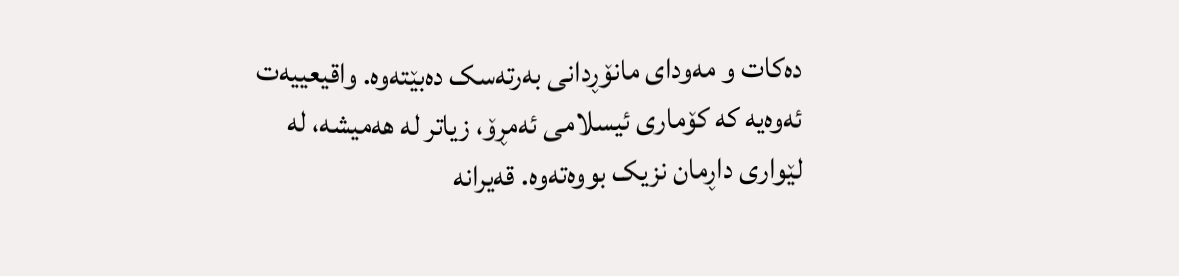دەکات و مەودای مانۆڕدانی بەرتەسک دەبێتەوە. واقیعییەت ئەوەیە کە کۆماری ئیسلامی ئەمڕۆ، زیاتر لە هەمیشە، لە لێواری داڕمان نزیک بووەتەوە. قەیرانە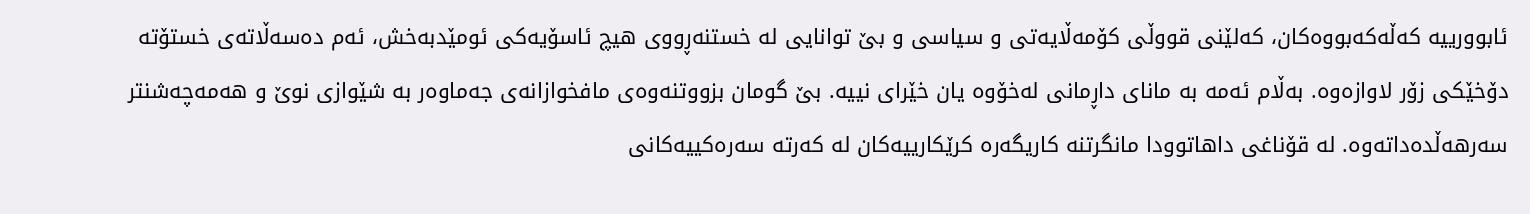ئابوورییە کەڵەکەبووەکان، کەلێنی قووڵی کۆمەڵایەتی و سیاسی و بێ توانایی لە خستنەڕووی هیچ ئاسۆیەکی ئومێدبەخش، ئەم دەسەڵاتەی خستۆتە دۆخێکی زۆر لاوازەوە. بەڵام ئەمە بە مانای داڕمانی لەخۆوە یان خێرای نییە. بێ گومان بزووتنەوەی مافخوازانەی جەماوەر بە شێوازی نوێ و هەمەچەشنتر سەرهەڵدەداتەوە. لە قۆناغی داهاتوودا مانگرتنە کاریگەرە کرێکارییەکان لە کەرتە سەرەکییەکانی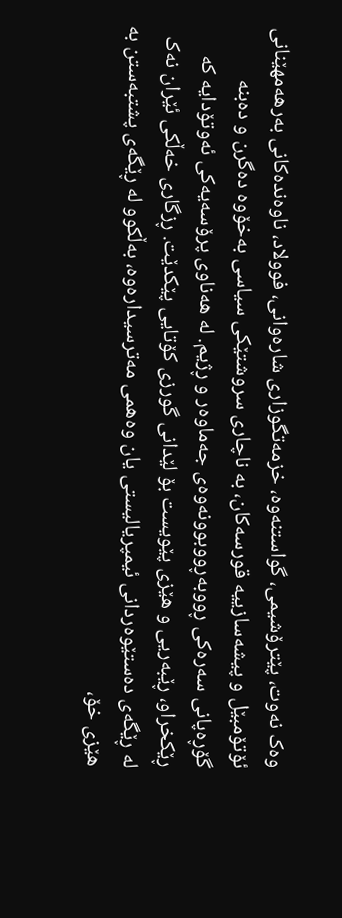وەک نەوت، پێترۆشیمی، گواستنەوە، خزمەتگوزاری شارەوانی، فوولاد، ناوەندەکانی بەرهەمهێنانی ئۆتۆمبێل و پیشەسازییە قورسەکان، بە ناچاری سروشتێکی سیاسی بەخۆوە دەگرن و دەبنە گۆڕەپانی سەرەکی ڕووبەڕووبوونەوەی جەماوەر و ڕژیم. لە هەناوی پرۆسەیەکی ئەوتۆدایە کە ڕێکخراو، ڕێبەریی و هێزی پێویست بۆ لێدانی گورزی کۆتایی پێکدێت. ڕزگاری خەڵکی ئێران نەک لە ڕێگەی دەستێوەردانی ئیمپریالیستی یان وەهمی مەترسیدارەوە، بەڵکوو لە ڕێگەی پشتبەستن بە هێزی خۆ،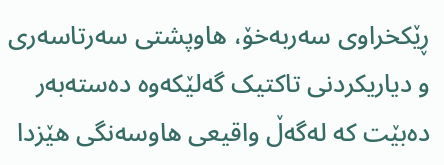ڕێکخراوی سەربەخۆ، هاوپشتی سەرتاسەری و دیاریکردنی تاکتیک گەلێکەوە دەستەبەر دەبێت کە لەگەڵ واقیعی هاوسەنگی هێزدا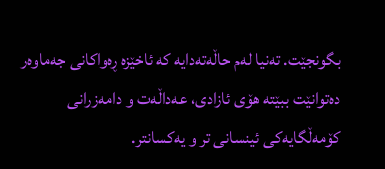بگونجێت. تەنیا لەم حاڵەتەدایە کە ئاخێزە ڕەواکانی جەماوەر دەتوانێت ببێتە هۆی ئازادی، عەداڵەت و دامەزرانی کۆمەڵگایەکی ئینسانی تر و یەکسانتر.